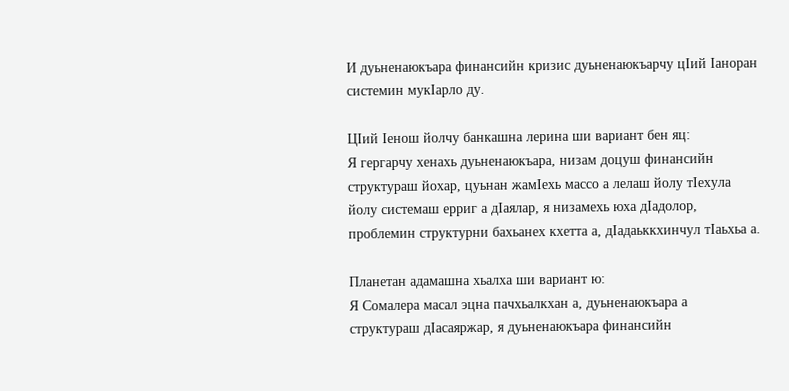И дуьненаюкъара финансийн кризис дуьненаюкъарчу цӀий Ӏаноран
системин мукӀарло ду.

ЦӀий Ӏенош йолчу банкашна лерина ши вариант бен яц:
Я гергарчу хенахь дуьненаюкъара, низам доцуш финансийн
структураш йохар, цуьнан жамӀехь массо а лелаш йолу тӀехула
йолу системаш ерриг а дӀаялар, я низамехь юха дӀадолор,
проблемин структурни бахьанех кхетта а, дӀадаьккхинчул тӀаьхьа а.

Планетан адамашна хьалха ши вариант ю:
Я Сомалера масал эцна пачхьалкхан а, дуьненаюкъара а
структураш дӀасаяржар, я дуьненаюкъара финансийн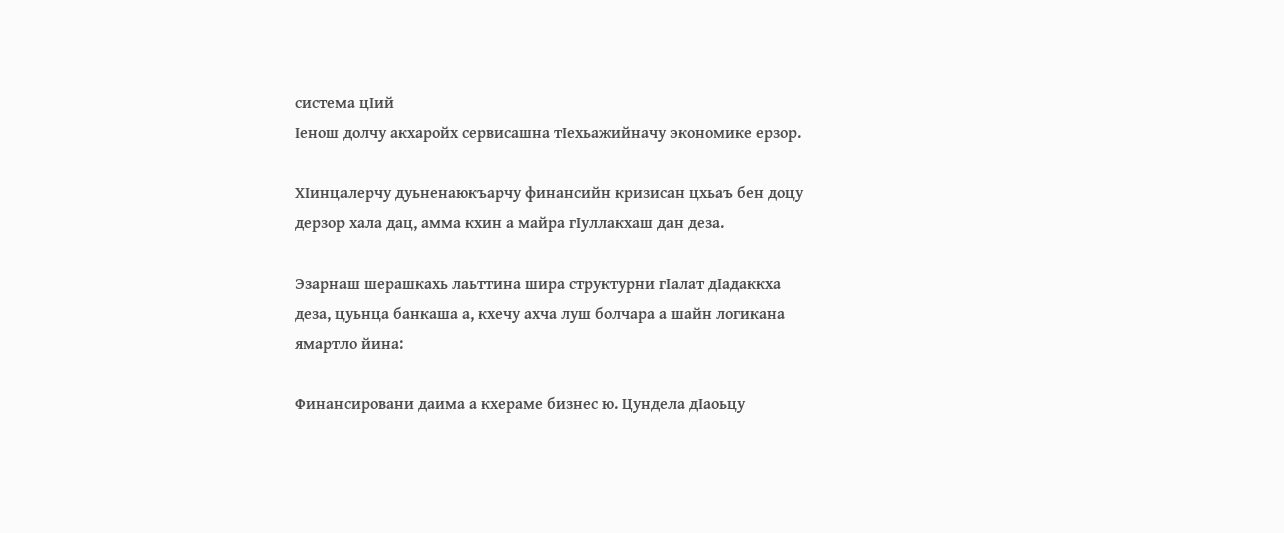система цӀий
Ӏенош долчу акхаройх сервисашна тӀехьажийначу экономике ерзор.

ХӀинцалерчу дуьненаюкъарчу финансийн кризисан цхьаъ бен доцу
дерзор хала дац, амма кхин а майра гӀуллакхаш дан деза.

Эзарнаш шерашкахь лаьттина шира структурни гӀалат дӀадаккха
деза, цуьнца банкаша а, кхечу ахча луш болчара а шайн логикана
ямартло йина:

Финансировани даима а кхераме бизнес ю. Цундела дӀаоьцу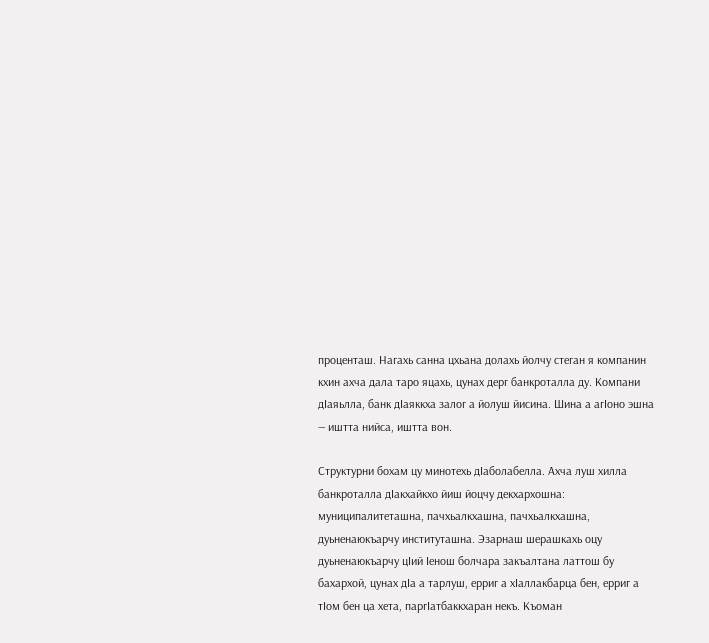проценташ. Нагахь санна цхьана долахь йолчу стеган я компанин
кхин ахча дала таро яцахь, цунах дерг банкроталла ду. Компани
дӀаяьлла, банк дӀаяккха залог а йолуш йисина. Шина а агӀоно эшна
— иштта нийса, иштта вон.

Структурни бохам цу минотехь дӀаболабелла. Ахча луш хилла
банкроталла дӀакхайкхо йиш йоцчу декхархошна:
муниципалитеташна, пачхьалкхашна, пачхьалкхашна,
дуьненаюкъарчу институташна. Эзарнаш шерашкахь оцу
дуьненаюкъарчу цӀий Ӏенош болчара закъалтана латтош бу
бахархой, цунах дӀа а тарлуш, ерриг а хӀаллакбарца бен, ерриг а
тӀом бен ца хета, паргӀатбаккхаран некъ. Къоман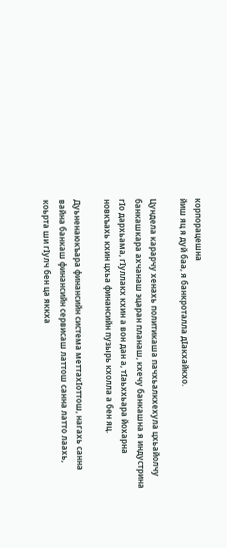корпорацешна
йиш яц я дуй баа, я банкроталла дӀакхайкхо.

Цундела карарчу хенахь политикаша пачхьалкхехула цхьайолчу
банкашкара ахчанаш эцаран планаш, кхечу банкашна я индустрина
гӀо дархьама, гӀуллакх кхин а вон дан а, тӀаьххьара йохарна
новкъахь кхин цхьа финансийн пузырь кхолла а бен яц.

Дуьненаюкъара финансийн система меттахӀоттош, нагахь санна
вайна банкаш финансийн сервисаш латтош санна латто лаахь,
коьрта ши гӀулч бен ца яккха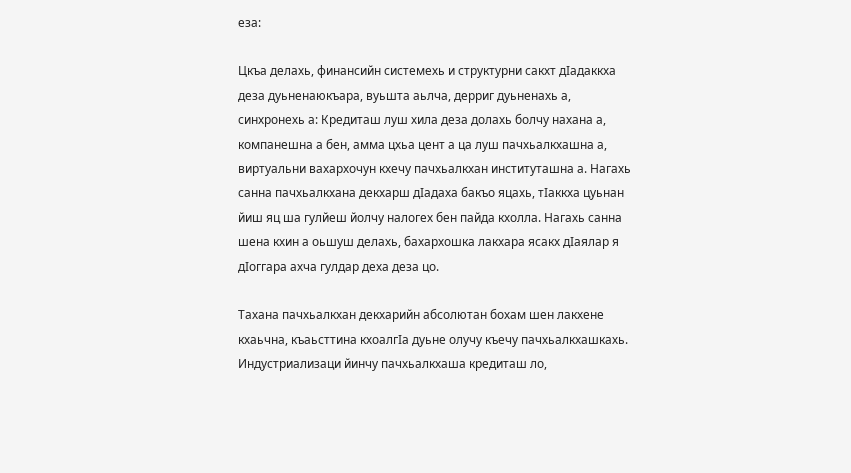еза:

Цкъа делахь, финансийн системехь и структурни сакхт дӀадаккха
деза дуьненаюкъара, вуьшта аьлча, дерриг дуьненахь а,
синхронехь а: Кредиташ луш хила деза долахь болчу нахана а,
компанешна а бен, амма цхьа цент а ца луш пачхьалкхашна а,
виртуальни вахархочун кхечу пачхьалкхан институташна а. Нагахь
санна пачхьалкхана декхарш дӀадаха бакъо яцахь, тӀаккха цуьнан
йиш яц ша гулйеш йолчу налогех бен пайда кхолла. Нагахь санна
шена кхин а оьшуш делахь, бахархошка лакхара ясакх дӀаялар я
дӀоггара ахча гулдар деха деза цо.

Тахана пачхьалкхан декхарийн абсолютан бохам шен лакхене
кхаьчна, къаьсттина кхоалгӀа дуьне олучу къечу пачхьалкхашкахь.
Индустриализаци йинчу пачхьалкхаша кредиташ ло,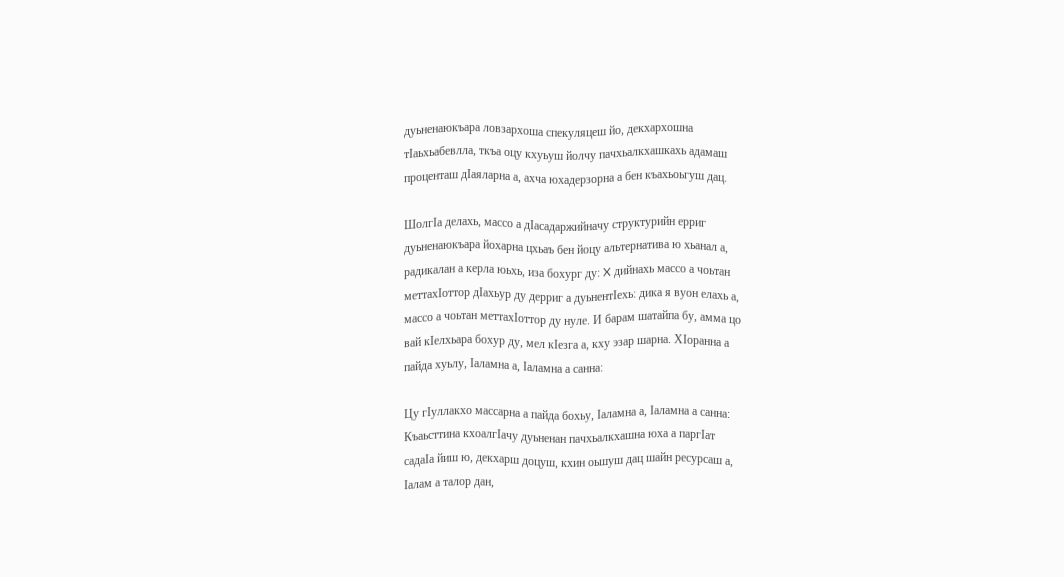дуьненаюкъара ловзархоша спекуляцеш йо, декхархошна
тӀаьхьабевлла, ткъа оцу кхуьуш йолчу пачхьалкхашкахь адамаш
проценташ дӀаяларна а, ахча юхадерзорна а бен къахьоьгуш дац.

ШолгӀа делахь, массо а дӀасадаржийначу структурийн ерриг
дуьненаюкъара йохарна цхьаъ бен йоцу альтернатива ю хьанал а,
радикалан а керла юьхь, иза бохург ду: X дийнахь массо а чоьтан
меттахӀоттор дӀахьур ду дерриг а дуьнентӀехь: дика я вуон елахь а,
массо а чоьтан меттахӀоттор ду нуле. И барам шатайпа бу, амма цо
вай кӀелхьара бохур ду, мел кӀезга а, кху эзар шарна. ХӀоранна а
пайда хуьлу, Ӏаламна а, Ӏаламна а санна:

Цу гӀуллакхо массарна а пайда бохьу, Ӏаламна а, Ӏаламна а санна:
Къаьсттина кхоалгӀачу дуьненан пачхьалкхашна юха а паргӀат
садаӀа йиш ю, декхарш доцуш, кхин оьшуш дац шайн ресурсаш а,
Ӏалам а талор дан,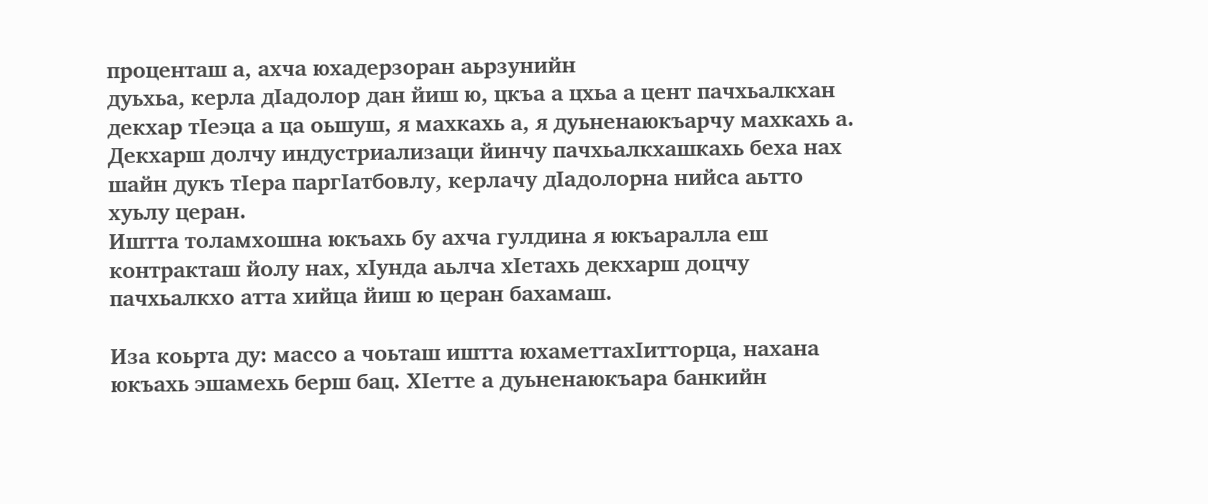проценташ а, ахча юхадерзоран аьрзунийн
дуьхьа, керла дӀадолор дан йиш ю, цкъа а цхьа а цент пачхьалкхан
декхар тӀеэца а ца оьшуш, я махкахь а, я дуьненаюкъарчу махкахь а.
Декхарш долчу индустриализаци йинчу пачхьалкхашкахь беха нах
шайн дукъ тӀера паргӀатбовлу, керлачу дӀадолорна нийса аьтто
хуьлу церан.
Иштта толамхошна юкъахь бу ахча гулдина я юкъаралла еш
контракташ йолу нах, хӀунда аьлча хӀетахь декхарш доцчу
пачхьалкхо атта хийца йиш ю церан бахамаш.

Иза коьрта ду: массо а чоьташ иштта юхаметтахӀитторца, нахана
юкъахь эшамехь берш бац. ХӀетте а дуьненаюкъара банкийн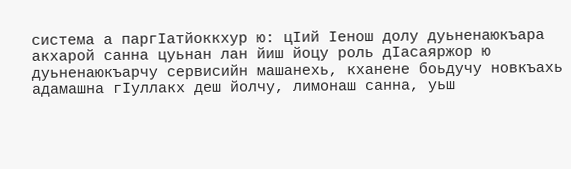система а паргӀатйоккхур ю: цӀий Ӏенош долу дуьненаюкъара
акхарой санна цуьнан лан йиш йоцу роль дӀасаяржор ю
дуьненаюкъарчу сервисийн машанехь, кханене боьдучу новкъахь
адамашна гӀуллакх деш йолчу, лимонаш санна, уьш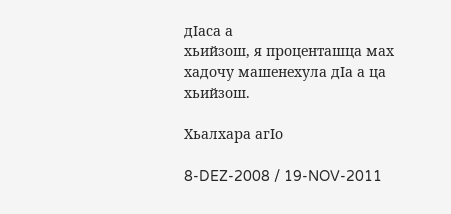дӀаса а
хьийзош, я проценташца мах хадочу машенехула дӀа а ца хьийзош.

Хьалхара агӀо

8-DEZ-2008 / 19-NOV-2011